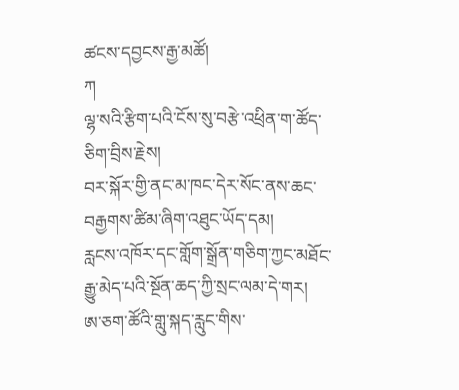ཚངས་དབྱངས་རྒྱ་མཚོ།
ཀ
ལྷ་སའི་རྩིག་པའི་ངོས་སུ་བརྩེ་འཕྲིན་ག་ཚོད་ཅིག་བྲིས་རྗེས།
བར་སྐོར་གྱི་ནང་མ་ཁང་དེར་སོང་ནས་ཆང་བརྒྱགས་ཚིམ་ཞིག་འཐུང་ཡོད་དམ།
རླངས་འཁོར་དང་གློག་སྒྲོན་གཅིག་ཀྱང་མཐོང་རྒྱུ་མེད་པའི་སྔོན་ཆད་ཀྱི་སྲང་ལམ་དེ་གར།
ཨ་ཅག་ཚོའི་གླུ་སྐད་རླུང་གིས་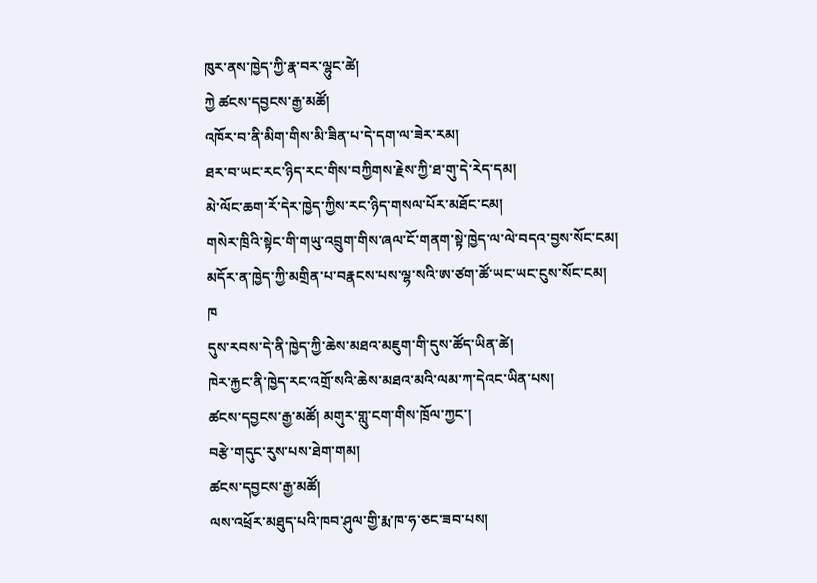ཁུར་ནས་ཁྱེད་ཀྱི་རྣ་བར་ལྷུང་ཚེ།
ཀྱེ ཚངས་དབྱངས་རྒྱ་མཚོ།
འཁོར་བ་ནི་མིག་གིས་མི་ཟིན་པ་དེ་དག་ལ་ཟེར་རམ།
ཐར་བ་ཡང་རང་ཉིད་རང་གིས་བཀྱིགས་རྗེས་ཀྱི་ཐ་གུ་དེ་རེད་དམ།
མེ་ལོང་ཆག་རོ་དེར་ཁྱེད་ཀྱིས་རང་ཉིད་གསལ་པོར་མཐོང་ངམ།
གསེར་ཁྲིའི་སྟེང་གི་གཡུ་འབྲུག་གིས་ཞལ་ངོ་གནག་སྟེ་ཁྱེད་ལ་ལེ་བདའ་བྱས་སོང་ངམ།
མདོར་ན་ཁྱེད་ཀྱི་མགྲིན་པ་བརྣངས་པས་ལྷ་སའི་ཨ་ཙག་ཚོ་ཡང་ཡང་ངུས་སོང་ངམ།
ཁ
དུས་རབས་དེ་ནི་ཁྱེད་ཀྱི་ཆེས་མཐའ་མཇུག་གི་དུས་ཚོད་ཡིན་ཚེ།
ཁེར་རྐྱང་ནི་ཁྱེད་རང་འགྲོ་སའི་ཆེས་མཐའ་མའི་ལམ་ཀ་དེའང་ཡིན་པས།
ཚངས་དབྱངས་རྒྱ་མཚོ། མགུར་གླུ་ངག་གིས་ཁྲོལ་ཀྱང་།
བརྩེ་གདུང་རུས་པས་ཐེག་གམ།
ཚངས་དབྱངས་རྒྱ་མཚོ།
ལས་འཕྲོར་མཐུད་པའི་ཁབ་ཤུལ་གྱི་རྨ་ཁ་ཧ་ཅང་ཟབ་པས།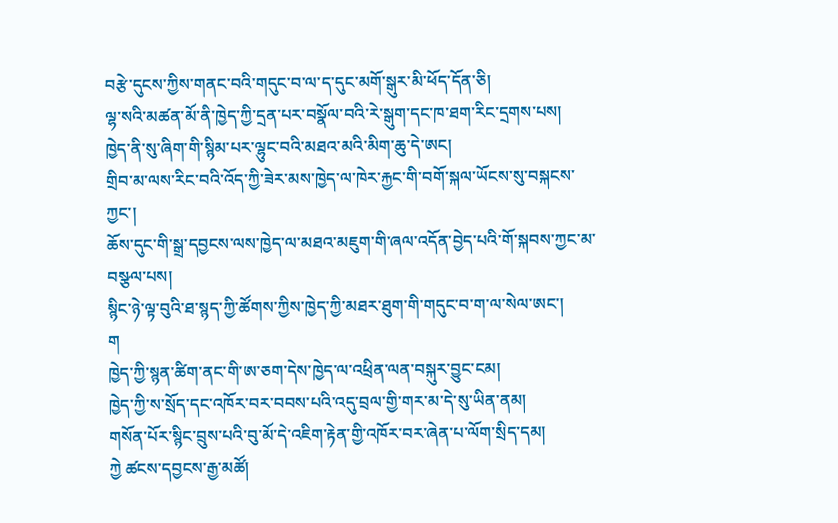བརྩེ་དུངས་ཀྱིས་གནང་བའི་གདུང་བ་ལ་ད་དུང་མགོ་སྒུར་མི་ཕོད་དོན་ཅི།
ལྷ་སའི་མཚན་མོ་ནི་ཁྱེད་ཀྱི་དྲན་པར་བསྣོལ་བའི་རེ་སྒུག་དང་ཁ་ཐག་རིང་དྲགས་པས།
ཁྱེད་ནི་སུ་ཞིག་གི་སྙིམ་པར་ལྷུང་བའི་མཐའ་མའི་མིག་ཆུ་དེ་ཨང།
གྲིབ་མ་ལས་རིང་བའི་འོད་ཀྱི་ཟེར་མས་ཁྱེད་ལ་ཁེར་རྐྱང་གི་བགོ་སྐལ་ཡོངས་སུ་བསྐངས་ཀྱང་།
ཆོས་དུང་གི་སྒྲ་དབྱངས་ལས་ཁྱེད་ལ་མཐའ་མཇུག་གི་ཞལ་འདོན་བྱེད་པའི་གོ་སྐབས་ཀྱང་མ་བསྩལ་པས།
སྙིང་ཉེ་ལྟ་བུའི་ཐ་སྙད་ཀྱི་ཚོགས་ཀྱིས་ཁྱེད་ཀྱི་མཐར་ཐུག་གི་གདུང་བ་ག་ལ་སེལ་ཨང་།
ག
ཁྱེད་ཀྱི་སྙན་ཚིག་ནང་གི་ཨ་ཅག་དེས་ཁྱེད་ལ་འཕྲིན་ལན་བསྐུར་བྱུང་ངམ།
ཁྱེད་ཀྱི་ས་སྲོད་དང་འཁོར་བར་བབས་པའི་འདུ་བྲལ་གྱི་གར་མ་དེ་སུ་ཡིན་ནམ།
གསོན་པོར་སྙིང་བྲུས་པའི་བུ་མོ་དེ་འཇིག་རྟེན་གྱི་འཁོར་བར་ཞེན་པ་ལོག་སྲིད་དམ།
ཀྱེ ཚངས་དབྱངས་རྒྱ་མཚོ།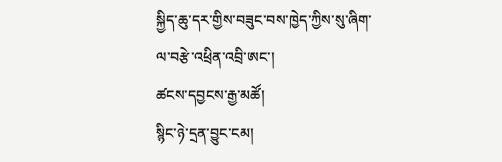སྐྱིད་ཆུ་དར་གྱིས་བཟུང་བས་ཁྱེད་ཀྱིས་སུ་ཞིག་ལ་བརྩེ་འཕྲིན་འབྲི་ཨང་།
ཚངས་དབྱངས་རྒྱ་མཚོ།
སྙིང་ཉེ་དྲན་བྱུང་ངམ།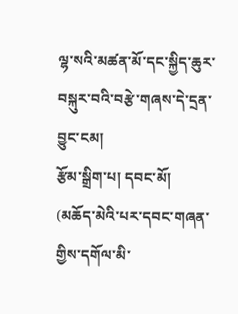ལྷ་སའི་མཚན་མོ་དང་སྐྱིད་ཆུར་བསྐུར་བའི་བརྩེ་གཞས་དེ་དྲན་བྱུང་ངམ།
རྩོམ་སྒྲིག་པ། དབང་མོ།
(མཆོད་མེའི་པར་དབང་གཞན་གྱིས་དགོལ་མི་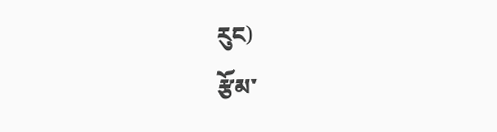རུང)
རྩོམ་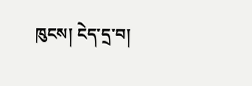ཁུངས། ངེད་དྲ་བ།